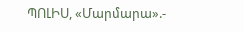ՊՈԼԻՍ, «Մարմարա».-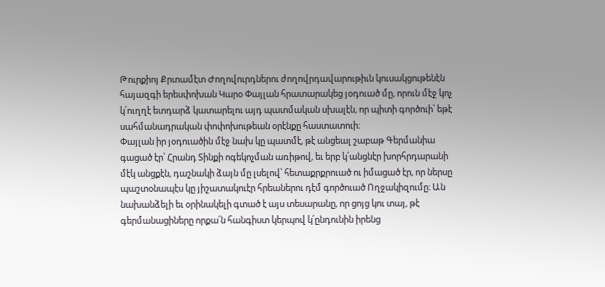Թուրքիոյ Քրտամէտ Ժողովուրդներու ժողովրդավարութիւն կուսակցութենէն հայազգի երեսփոխան Կարօ Փայլան հրատարակեց յօդուած մը, որուն մէջ կոչ կ՛ուղղէ ետդարձ կատարելու այդ պատմական սխալէն, որ պիտի գործուի՝ եթէ սահմանադրական փոփոխութեան օրէնքը հաստատուի։
Փայլան իր յօդուածին մէջ նախ կը պատմէ, թէ անցեալ շաբաթ Գերմանիա գացած էր՝ Հրանդ Տինքի ոգեկոչման առիթով, եւ երբ կ՛անցնէր խորհրդարանի մէկ անցքէն, դաշնակի ձայն մը լսելով՝ հետաքրքրուած ու իմացած էր, որ ներսը պաշտօնապէս կը յիշատակուէր հրեաներու դէմ գործուած Ողջակիզումը։ Ան նախանձելի եւ օրինակելի գտած է այս տեսարանը, որ ցոյց կու տայ, թէ գերմանացիները որքա՛ն հանգիստ կերպով կ՛ընդունին իրենց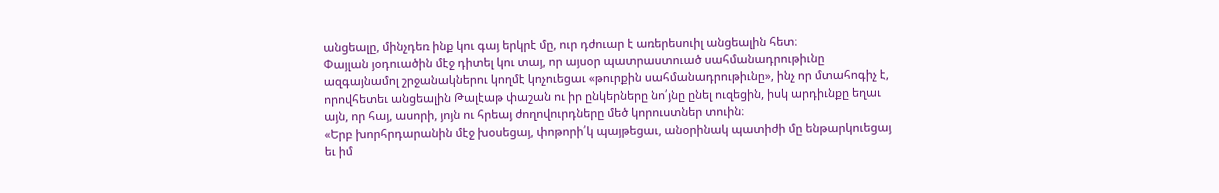անցեալը, մինչդեռ ինք կու գայ երկրէ մը, ուր դժուար է առերեսուիլ անցեալին հետ։
Փայլան յօդուածին մէջ դիտել կու տայ, որ այսօր պատրաստուած սահմանադրութիւնը ազգայնամոլ շրջանակներու կողմէ կոչուեցաւ «թուրքին սահմանադրութիւնը», ինչ որ մտահոգիչ է, որովհետեւ անցեալին Թալէաթ փաշան ու իր ընկերները նո՛յնը ընել ուզեցին, իսկ արդիւնքը եղաւ այն, որ հայ, ասորի, յոյն ու հրեայ ժողովուրդները մեծ կորուստներ տուին։
«Երբ խորհրդարանին մէջ խօսեցայ, փոթորի՛կ պայթեցաւ, անօրինակ պատիժի մը ենթարկուեցայ եւ իմ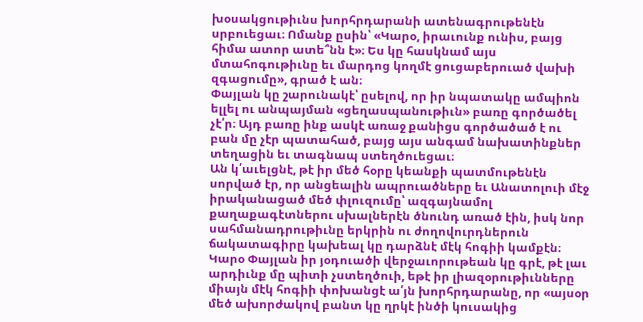խօսակցութիւնս խորհրդարանի ատենագրութենէն սրբուեցաւ։ Ոմանք ըսին՝ «Կարօ, իրաւունք ունիս, բայց հիմա ատոր ատե՞նն է»։ Ես կը հասկնամ այս մտահոգութիւնը եւ մարդոց կողմէ ցուցաբերուած վախի զգացումը», գրած է ան։
Փայլան կը շարունակէ՝ ըսելով, որ իր նպատակը ամպիոն ելլել ու անպայման «ցեղասպանութիւն» բառը գործածել չէ՛ր։ Այդ բառը ինք ասկէ առաջ քանիցս գործածած է ու բան մը չէր պատահած, բայց այս անգամ նախատինքներ տեղացին եւ տագնապ ստեղծուեցաւ։
Ան կ՛աւելցնէ, թէ իր մեծ հօրը կեանքի պատմութենէն սորված էր, որ անցեալին ապրուածները եւ Անատոլուի մէջ իրականացած մեծ փլուզումը՝ ազգայնամոլ քաղաքագէտներու սխալներէն ծնունդ առած էին, իսկ նոր սահմանադրութիւնը երկրին ու ժողովուրդներուն ճակատագիրը կախեալ կը դարձնէ մէկ հոգիի կամքէն։
Կարօ Փայլան իր յօդուածի վերջաւորութեան կը գրէ, թէ լաւ արդիւնք մը պիտի չստեղծուի, եթէ իր լիազօրութիւնները միայն մէկ հոգիի փոխանցէ ա՛յն խորհրդարանը, որ «այսօր մեծ ախորժակով բանտ կը ղրկէ ինծի կուսակից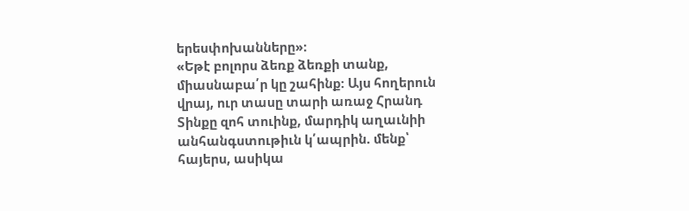երեսփոխանները»։
«Եթէ բոլորս ձեռք ձեռքի տանք, միասնաբա՛ր կը շահինք։ Այս հողերուն վրայ, ուր տասը տարի առաջ Հրանդ Տինքը զոհ տուինք, մարդիկ աղաւնիի անհանգստութիւն կ՛ապրին. մենք՝ հայերս, ասիկա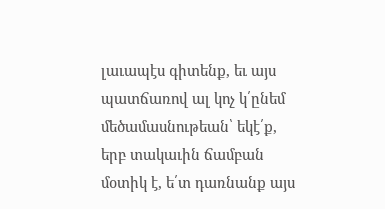լաւապէս գիտենք, եւ այս պատճառով ալ կոչ կ՛ընեմ մեծամասնութեան՝ եկէ՛ք, երբ տակաւին ճամբան մօտիկ է, ե՛տ դառնանք այս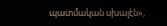պատմական սխալէն»,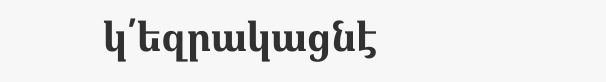կ՛եզրակացնէ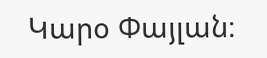Կարօ Փայլան։